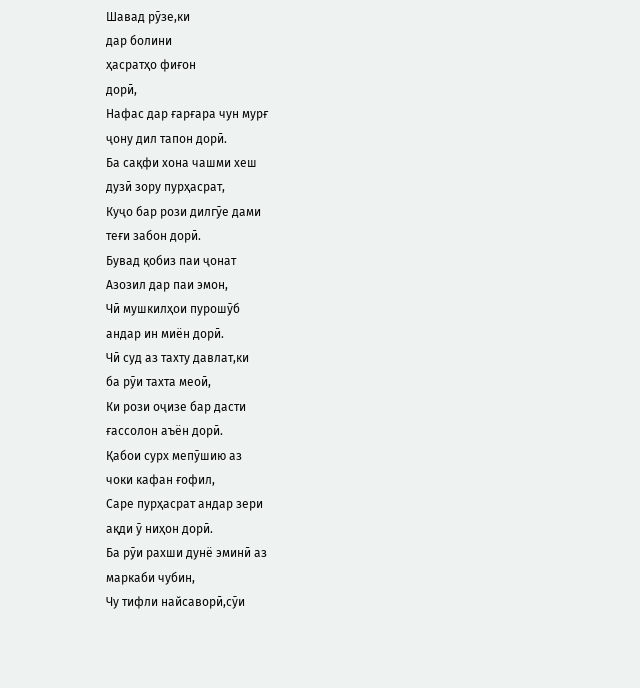Шавад рӯзе,ки
дар болини
ҳасратҳо фиғон
дорӣ,
Нафас дар ғарғара чун мурғ
ҷону дил тапон дорӣ.
Ба сақфи хона чашми хеш
дузӣ зору пурҳасрат,
Куҷо бар рози дилгӯе дами
теғи забон дорӣ.
Бувад қобиз паи ҷонат
Азозил дар паи эмон,
Чӣ мушкилҳои пурошӯб
андар ин миён дорӣ.
Чӣ суд аз тахту давлат,ки
ба рӯи тахта меоӣ,
Ки рози оҷизе бар дасти
ғассолон аъён дорӣ.
Қабои сурх мепӯшию аз
чоки кафан ғофил,
Саре пурҳасрат андар зери
ақди ӯ ниҳон дорӣ.
Ба рӯи рахши дунё эминӣ аз
маркаби чубин,
Чу тифли найсаворӣ,сӯи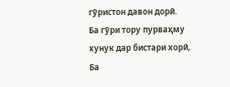гӯристон давон дорӣ.
Ба гӯри тору пурваҳму
хунук дар бистари хорӣ,
Ба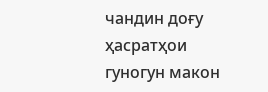чандин доғу ҳасратҳои
гуногун макон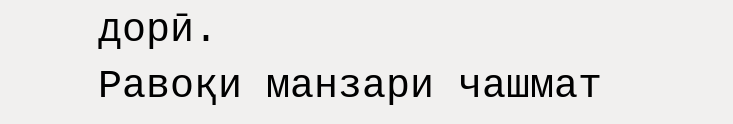дорӣ.
Равоқи манзари чашмат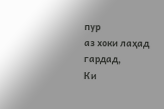пур
аз хоки лаҳад гардад,
Ки